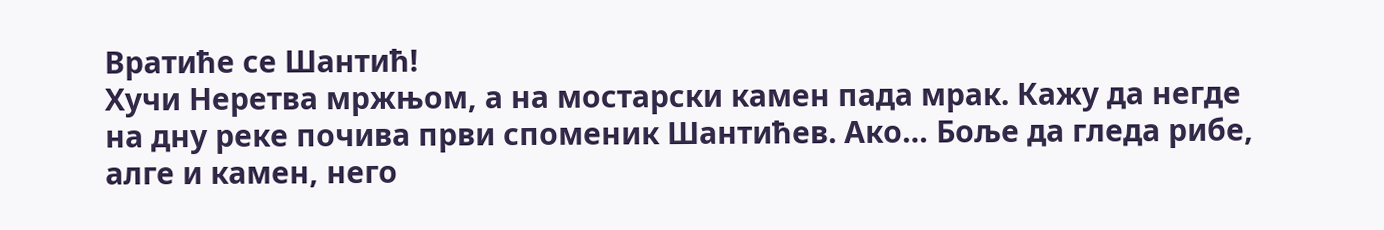Вратиће се Шантић!
Хучи Неретва мржњом, а на мостарски камен пада мрак. Кажу да негде на дну реке почива први споменик Шантићев. Ако… Боље да гледа рибе, алге и камен, него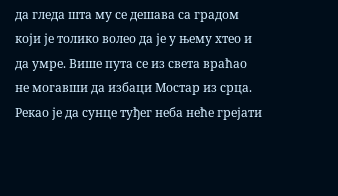да гледа шта му се дешава са градом који је толико волео да је у њему хтео и да умре. Више пута се из света враћао не могавши да избаци Мостар из срца. Рекао је да сунце туђег неба неће грејати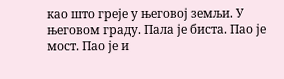као што греје у његовој земљи. У његовом граду. Пала је биста. Пао је мост. Пао је и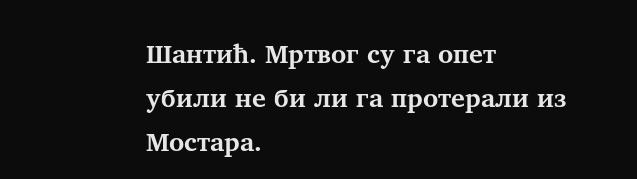Шантић. Мртвог су га опет убили не би ли га протерали из Мостара.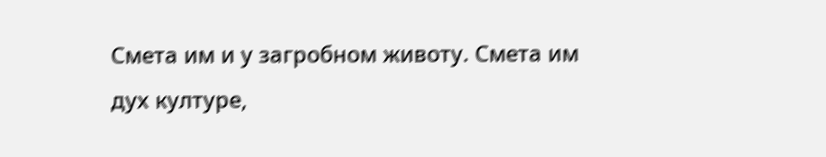Смета им и у загробном животу. Смета им дух културе,